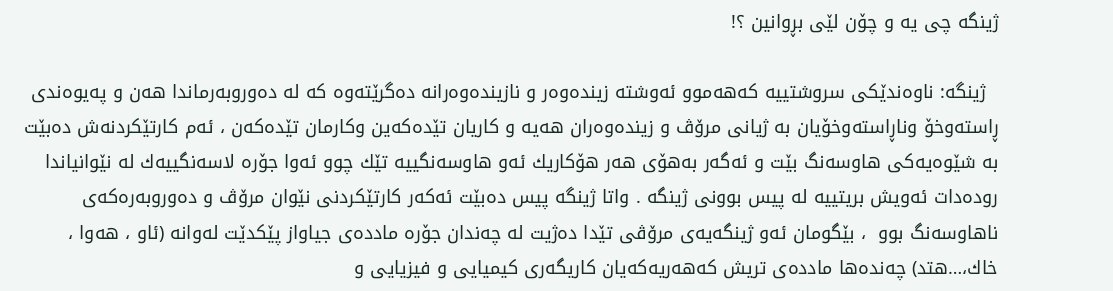ژینگه‌ چی‌ یه‌ و چۆن لێی‌ بڕوانین ؟!

  ژینگه‌: ناوه‌ندێكی‌ سروشتییه‌ كه‌هه‌موو ئه‌وشته‌ زینده‌وه‌ر و نازینده‌وه‌رانه‌ ده‌گرێته‌وه‌ كه‌ له‌ ده‌وروبه‌رماندا هه‌ن و په‌یوه‌ندی‌ ڕاسته‌وخۆ وناڕاسته‌وخۆیان به‌ ژیانی‌ مرۆڤ و زینده‌وه‌ران هه‌یه‌ و كاریان تێده‌كه‌ین وكارمان تێده‌كه‌ن ، ئه‌م كارتێكردنه‌ش ده‌بێت به‌ شێوه‌یه‌كی‌ هاوسه‌نگ بێت و ئه‌گه‌ر به‌هۆی‌ هه‌ر هۆكاریك ئه‌و هاوسه‌نگییه‌ تێك چوو ئه‌وا جۆره‌ لاسه‌نگییه‌ك له‌ نێوانیاندا روده‌دات ئه‌ویش بریتییه‌ له‌ پیس بوونی‌ ژینگه‌ . واتا ژینگه‌ پیس ده‌بێت ئه‌كه‌ر كارتێكردنی‌ نێوان مرۆڤ و ده‌وروبه‌ره‌كه‌ی‌ ناهاوسه‌نگ بوو  ، بێگومان ئه‌و ژینگه‌یه‌ی‌ مرۆڤی‌ تێدا ده‌ژیت له‌ چه‌ندان جۆره‌ مادده‌ی‌ جیاواز پێكدێت له‌وانه‌ (ئاو ، هه‌وا ، خاك،…هتد) چه‌نده‌ها مادده‌ی‌ تریش كه‌هه‌ریه‌كه‌یان كاریگه‌ری‌ كیمیایی‌ و فیزیایی‌ و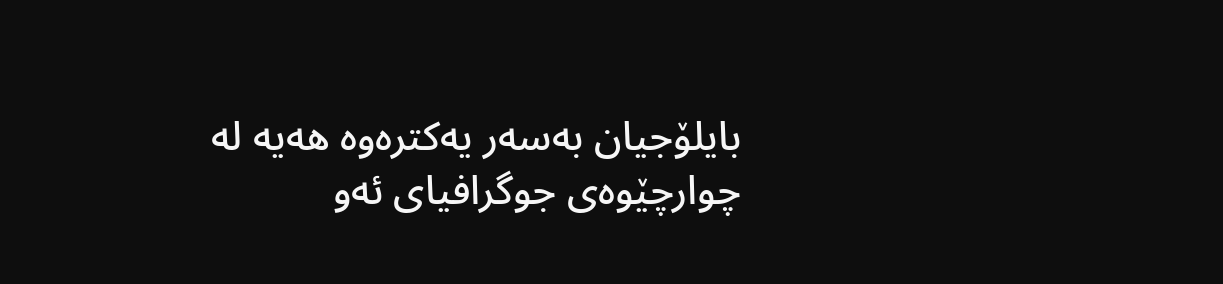بایلۆجیان به‌سه‌ر یه‌كتره‌وه‌ هه‌یه‌ له‌ چوارچێوه‌ی‌ جوگرافیای‌ ئه‌و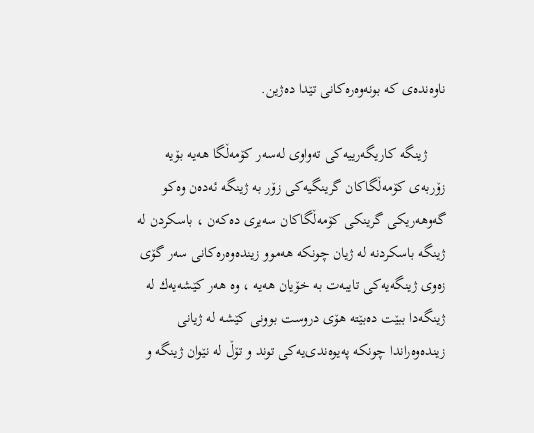ناوه‌نده‌ی‌ كه‌ بونه‌وه‌ره‌كانی‌ تێدا ده‌ژین.

     ژینگه‌ كاریگه‌رییه‌كی‌ ته‌واوی‌ له‌سه‌ر كۆمه‌ڵگا هه‌یه‌ بۆیه‌ زۆربه‌ی‌ كۆمه‌ڵگاكان گرینگیه‌كی‌ زۆر به‌ ژینگه‌ ئه‌ده‌ن وه‌كو گه‌وهه‌ریكی‌ گرینكی‌ كۆمه‌ڵگاكان سه‌یری‌ ده‌كه‌ن ، باسكردن له‌ ژینگه‌ باسكردنه‌ له‌ ژیان چونكه‌ هه‌موو زینده‌وه‌ره‌كانی‌ سه‌ر گۆی‌ زه‌وی‌ ژینگه‌یه‌كی‌ تایبه‌ت به‌ خۆیان هه‌یه‌ ، وه‌ هه‌ر كێشه‌یه‌ك له‌ ژینگه‌دا ببێت ده‌بێته‌ هۆی‌ دروست بوونی‌ كێشه‌ له‌ ژیانی‌ زینده‌وه‌راندا چونكه‌ په‌یوه‌ندی‌یه‌كی‌ توند و تۆڵ له‌ نێوان ژینگه‌ و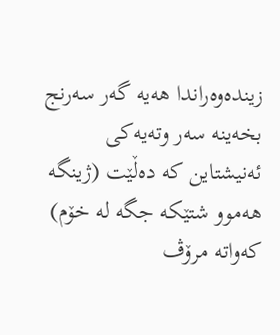زینده‌وه‌راندا هه‌یه‌ گه‌ر سه‌رنج بخه‌ینه‌ سه‌ر وته‌یه‌كی‌ ئه‌نیشتاین كه‌ ده‌ڵێت (ژینگه‌ هه‌موو شتێكه‌ جگه‌ له‌ خۆم) كه‌واته‌ مرۆڤ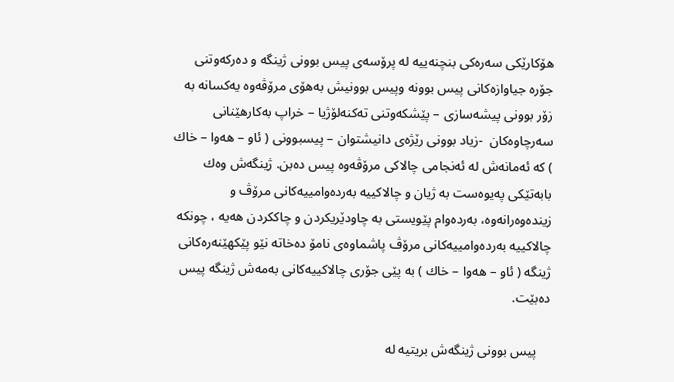هۆكارێكی‌ سه‌ره‌كی‌ بنچنه‌ییه‌ له‌ پرۆسه‌ی‌ پیس بوونی‌ ژینگه‌ و ده‌ركه‌وتنی‌ جۆره‌ جیاوازه‌كانی‌ پیس بوونه‌ وپیس بوونیش به‌هۆی‌ مرۆڤه‌وه‌ یه‌كسانه‌ به‌ زۆر بوونی‌ پیشه‌سازی‌ – پێشكه‌وتنی‌ ته‌كنه‌لۆژیا – خراپ به‌كارهێنانی‌ سه‌رچاوه‌كان  -زیاد بوونی‌ رێژه‌ی‌ دانیشتوان – پیسبوونی‌ ( ئاو – هه‌وا – خاك ) كه‌ ئه‌مانه‌ش له‌ ئه‌نجامی‌ چالاكی‌ مرۆڤه‌وه‌ پیس ده‌بن. ژینگه‌ش وه‌ك بابه‌تێكی‌ په‌یوه‌ست به‌ ژیان و چالاكییه‌ به‌رده‌وامییه‌كانی‌ مرۆڤ و زینده‌وه‌رانه‌وه‌، به‌رده‌وام پێویستی‌ به‌ چاودێریكردن و چاككردن هه‌یه‌ ، چونكه‌ چالاكییه‌ به‌رده‌وامییه‌كانی‌ مرۆڤ پاشماوه‌ی‌ نامۆ ده‌خاته‌ نێو پێكهێنه‌ره‌كانی‌ ژینگه‌ ( ئاو – هه‌وا – خاك ) به‌ پێی‌ جۆری‌ چالاكییه‌كانی‌ به‌مه‌ش ژینگه‌ پیس ده‌بێت.

    پیس بوونی‌ ژینگه‌ش بریتیه‌ له‌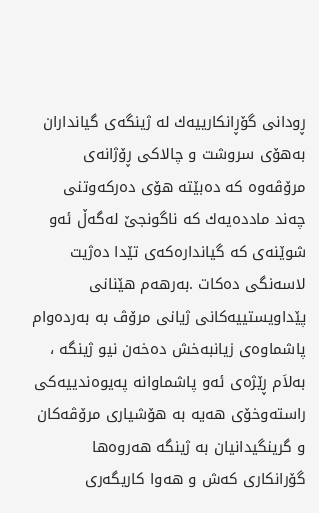ڕودانی‌ گۆڕانكارییه‌ك له‌ ژینگه‌ی‌ گیانداران به‌هۆی‌ سروشت و چالاكی‌ ڕۆژانه‌ی‌ مرۆڤه‌وه‌ كه‌ ده‌بێته‌ هۆی‌ ده‌ركه‌وتنی‌ چه‌ند مادده‌یه‌ك كه‌ ناگونجێ‌ له‌گه‌ڵ ئه‌و شوێنه‌ی‌ كه‌ گیانداره‌كه‌ی‌ تێدا ده‌ژیت لاسه‌نگی‌ ده‌كات .به‌رهه‌م هێنانی‌ پێداویستییه‌كانی‌ ژیانی‌ مرۆڤ به‌ به‌رده‌وام پاشماوه‌ی‌ زیانبه‌خش ده‌خه‌ن نیو ژینگه‌ ، به‌لاَم ڕێژه‌ی‌ ئه‌و پاشماوانه‌ په‌یوه‌ندییه‌كی‌ راسته‌وخۆی‌ هه‌یه‌ به‌ هۆشیاری‌ مرۆڤه‌كان و گرینگیدانیان به‌ ژینگه‌ هه‌روه‌ها گۆرانكاری‌ كه‌ش و هه‌وا كاریگه‌ری‌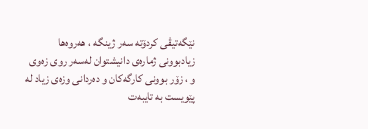نێگه‌تیڤی‌ كردۆته‌ سه‌ر ژینگه‌ ، هه‌روه‌ها زیادبوونی‌ ژماره‌ی‌ دانیشتوان له‌سه‌ر روی‌ زه‌وی‌ و ، زۆر بوونی‌ كارگه‌كان و ده‌ردانی‌ وزه‌ی‌ زیاد له‌ پێویست به‌ تایبه‌ت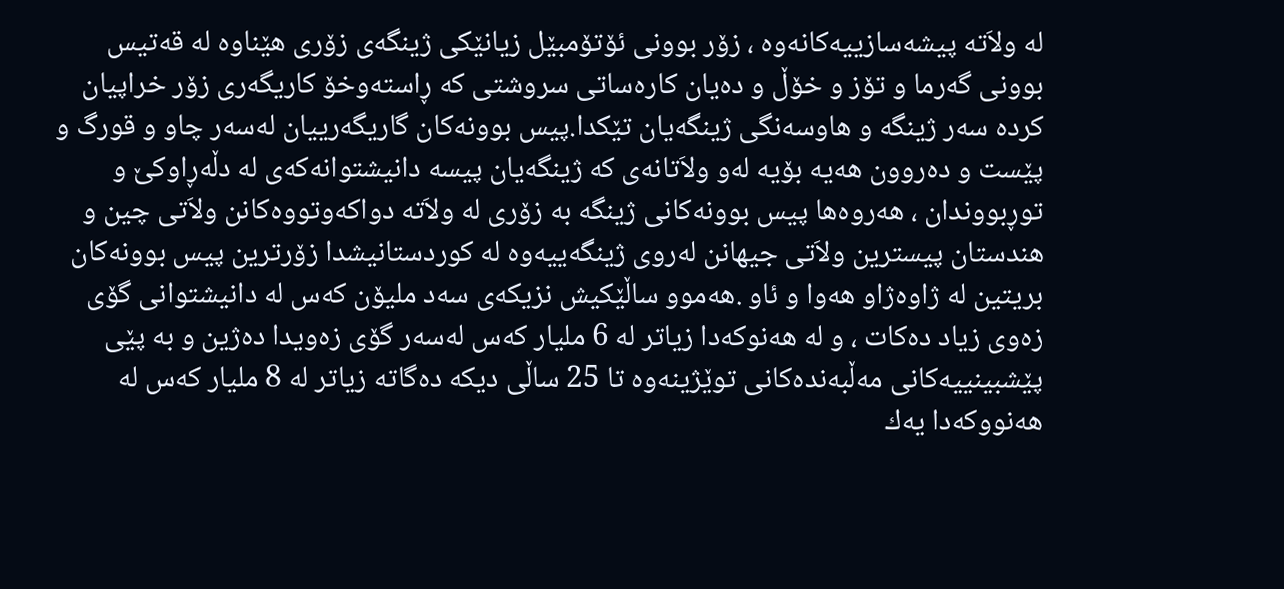له‌ ولاَته‌ پیشه‌سازییه‌كانه‌وه‌ ، زۆر بوونی‌ ئۆتۆمبێل زیانێكی‌ ژینگه‌ی‌ زۆری‌ هێناوه‌ له‌ قه‌تیس بوونی‌ گه‌رما و تۆز و خۆڵ و ده‌یان كاره‌ساتی‌ سروشتی‌ كه‌ ڕاسته‌وخۆ كاریگه‌ری زۆر خراپیان كرده‌ سه‌ر ژینگه‌ و هاوسه‌نگی‌ ژینگه‌یان تێكدا.پیس بوونه‌كان گاریگه‌رییان له‌سه‌ر چاو و قورگ و پێست و ده‌روون هه‌یه‌ بۆیه‌ له‌و ولاَتانه‌ی‌ كه‌ ژینگه‌یان پیسه‌ دانیشتوانه‌كه‌ی‌ له‌ دڵه‌ڕاوكێ‌ و توڕبووندان ، هه‌روه‌ها پیس بوونه‌كانی‌ ژینگه‌ به‌ زۆری‌ له‌ ولاَته‌ دواكه‌وتووه‌كانن ولاَتی‌ چین و هندستان پیسترین ولاَتی‌ جیهانن له‌روی‌ ژینگه‌ییه‌وه‌ له‌ كوردستانیشدا زۆرترین پیس بوونه‌كان بریتین له‌ ژاوه‌ژاو هه‌وا و ئاو .هه‌موو ساڵێكیش نزیكه‌ی‌ سه‌د ملیۆن كه‌س له‌ دانیشتوانی‌ گۆی‌ زه‌وی‌ زیاد ده‌كات ، و له‌ هه‌نوكه‌دا زیاتر له‌ 6 ملیار كه‌س له‌سه‌ر گۆی‌ زه‌ویدا ده‌ژین و به‌ پێی‌ پێشبینییه‌كانی‌ مه‌ڵبه‌نده‌كانی‌ توێژینه‌وه‌ تا 25 ساڵی‌ دیكه‌ ده‌گاته‌ زیاتر له‌ 8 ملیار كه‌س له‌ هه‌نووكه‌دا یه‌ك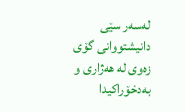له‌سه‌ر سێی‌ دانیشتووانی‌ گۆی‌ زه‌وی‌ له‌ هه‌ژاری‌ و به‌دخۆراكیدا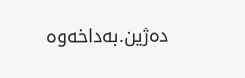ده‌ژین.به‌داخه‌وه‌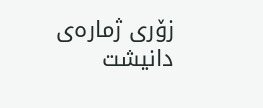زۆری‌ ژماره‌ی‌ دانیشت